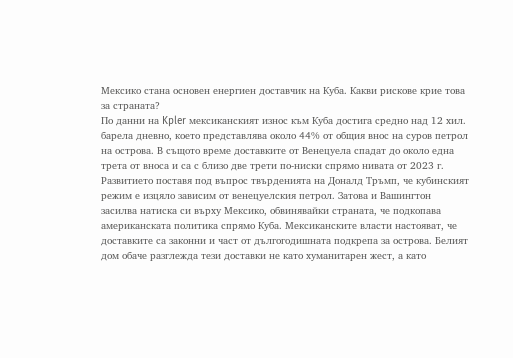Мексико стана основен енергиен доставчик на Куба. Какви рискове крие това за страната?
По данни на Kpler мексиканският износ към Куба достига средно над 12 хил. барела дневно, което представлява около 44% от общия внос на суров петрол на острова. В същото време доставките от Венецуела спадат до около една трета от вноса и са с близо две трети по-ниски спрямо нивата от 2023 г.
Развитието поставя под въпрос твърденията на Доналд Тръмп, че кубинският режим е изцяло зависим от венецуелския петрол. Затова и Вашингтон засилва натиска си върху Мексико, обвинявайки страната, че подкопава американската политика спрямо Куба. Мексиканските власти настояват, че доставките са законни и част от дългогодишната подкрепа за острова. Белият дом обаче разглежда тези доставки не като хуманитарен жест, а като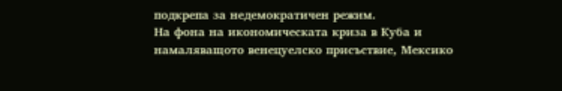подкрепа за недемократичен режим.
На фона на икономическата криза в Куба и намаляващото венецуелско присъствие, Мексико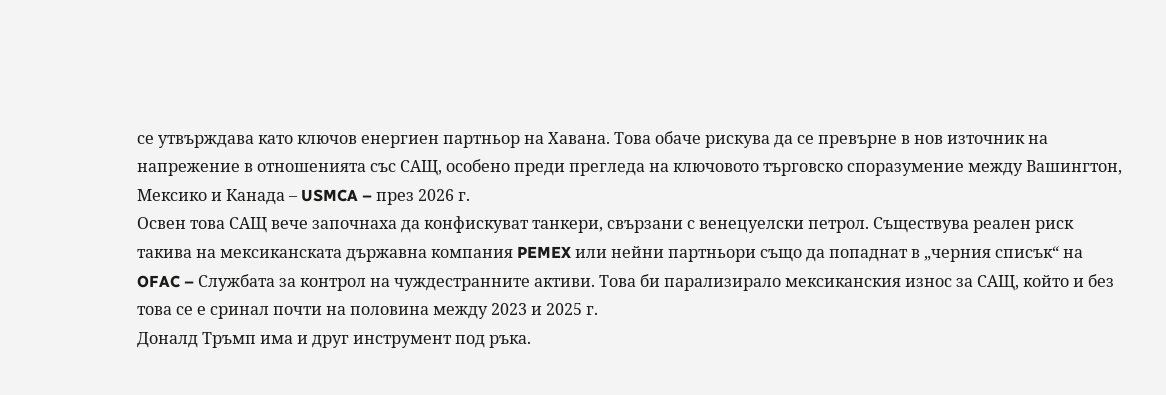се утвърждава като ключов енергиен партньор на Хавана. Това обаче рискува да се превърне в нов източник на напрежение в отношенията със САЩ, особено преди прегледа на ключовото търговско споразумение между Вашингтон, Мексико и Канада – USMCA – през 2026 г.
Освен това САЩ вече започнаха да конфискуват танкери, свързани с венецуелски петрол. Съществува реален риск такива на мексиканската държавна компания PEMEX или нейни партньори също да попаднат в „черния списък“ на OFAC – Службата за контрол на чуждестранните активи. Това би парализирало мексиканския износ за САЩ, който и без това се е сринал почти на половина между 2023 и 2025 г.
Доналд Тръмп има и друг инструмент под ръка.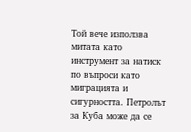Той вече използва митата като инструмент за натиск по въпроси като миграцията и сигурността. Петролът за Куба може да се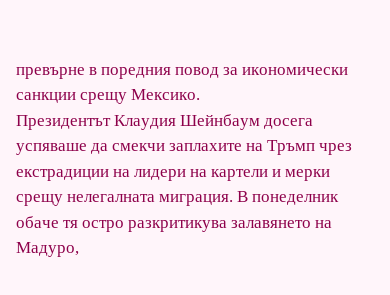превърне в поредния повод за икономически санкции срещу Мексико.
Президентът Клаудия Шейнбаум досега успяваше да смекчи заплахите на Тръмп чрез екстрадиции на лидери на картели и мерки срещу нелегалната миграция. В понеделник обаче тя остро разкритикува залавянето на Мадуро,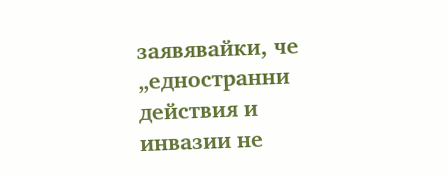заявявайки, че „едностранни действия и инвазии не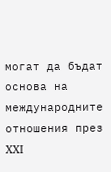могат да бъдат основа на международните отношения през XXI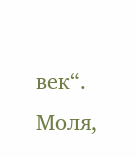век“.
Моля,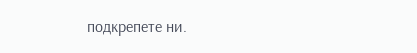подкрепете ни.